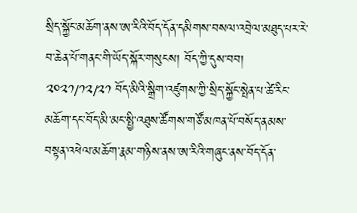སྲིད་སྐྱོང་མཆོག་ནས་ཨ་རིའི་བོད་དོན་དམིགས་བསལ་འབྲེལ་མཐུད་པར་རེ་བ་ཆེན་པོ་གནང་གི་ཡོད་སྐོར་གསུངས། བོད་ཀྱི་དུས་བབ། ༢༠༢༡/༡༢/༢༡ བོད་མིའི་སྒྲིག་འཛུགས་ཀྱི་སྲིད་སྐྱོང་སྤེན་པ་ཚེ་རིང་མཆོག་དང་བོད་མི་མང་སྤྱི་འཐུས་ཚོགས་གཙོ་མཁན་པོ་བསོད་ནམས་བསྟན་འཕེལ་མཆོག་རྣམ་གཉིས་ནས་ཨ་རིའི་གཞུང་ནས་བོད་དོན་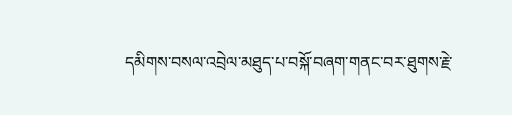དམིགས་བསལ་འབྲེལ་མཐུད་པ་བསྐོ་བཞག་གནང་བར་ཐུགས་རྗེ་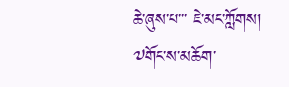ཆེ་ཞུས་པ་་་ ཇེ་མང་ཀློགས།
༧གོང་ས་མཆོག་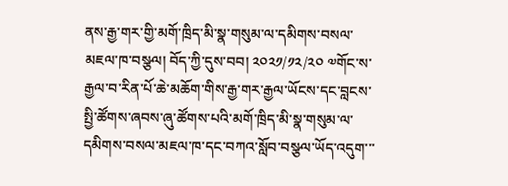ནས་རྒྱ་གར་གྱི་མགོ་ཁྲིད་མི་སྣ་གསུམ་ལ་དམིགས་བསལ་མཇལ་ཁ་བསྩལ། བོད་ཀྱི་དུས་བབ། ༢༠༢༡/༡༢/༢༠ ༧གོང་ས་རྒྱལ་བ་རིན་པོ་ཆེ་མཆོག་གིས་རྒྱ་གར་རྒྱལ་ཡོངས་དང་བླངས་སྤྱི་ཚོགས་ཞབས་ཞུ་ཚོགས་པའི་མགོ་ཁྲིད་མི་སྣ་གསུམ་ལ་དམིགས་བསལ་མཇལ་ཁ་དང་བཀའ་སློབ་བསྩལ་ཡོད་འདུག་་་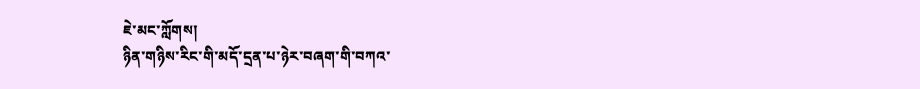ཇེ་མང་ཀློགས།
ཉིན་གཉིས་རིང་གི་མདོ་དྲན་པ་ཉེར་བཞག་གི་བཀའ་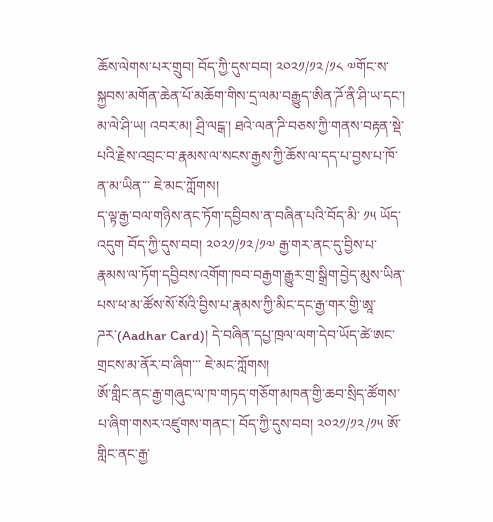ཆོས་ལེགས་པར་གྲུབ། བོད་ཀྱི་དུས་བབ། ༢༠༢༡/༡༢/༡༨ ༧གོང་ས་སྐྱབས་མགོན་ཆེན་པོ་མཆོག་གིས་དྲ་ལམ་བརྒྱུད་ཨིན་ཌོ་ནི་ཤི་ཡ་དང་། མ་ལེ་ཤི་ཡ། འབར་མ། ཤྲི་ལངྒ་། ཐའེ་ལན་ཌི་བཅས་ཀྱི་གནས་བརྟན་སྡེ་པའི་རྗེས་འབྲང་བ་རྣམས་ལ་སངས་རྒྱས་ཀྱི་ཆོས་ལ་དད་པ་བྱས་པ་ཁོ་ན་མ་ཡིན་་་ ཇེ་མང་ཀློགས།
ད་ལྟ་རྒྱ་བལ་གཉིས་ནང་ཏོག་དབྱིབས་ན་བཞིན་པའི་བོད་མི་ ༡༥ ཡོད་འདུག བོད་ཀྱི་དུས་བབ། ༢༠༢༡/༡༢/༡༧ རྒྱ་གར་ནང་དུ་བྱིས་པ་རྣམས་ལ་ཏོག་དབྱིབས་འགོག་ཁབ་བརྒྱག་རྒྱུར་གྲ་སྒྲིག་བྱེད་མུས་ཡིན་པས་ཕ་མ་ཚོས་སོ་སོའི་བྱིས་པ་རྣམས་ཀྱི་མིང་དང་རྒྱ་གར་གྱི་ཨཱ་ཌར་(Aadhar Card)། དེ་བཞིན་དཔྱ་ཁྲལ་ལག་དེབ་ཡོད་ཚེ་ཨང་གྲངས་མ་ནོར་བ་ཞིག་་་ ཇེ་མང་ཀློགས།
ཨོ་གླིང་ནང་རྒྱ་གཞུང་ལ་ཁ་གཏད་གཅོག་མཁན་གྱི་ཆབ་སྲིད་ཚོགས་པ་ཞིག་གསར་འཛུགས་གནང་། བོད་ཀྱི་དུས་བབ། ༢༠༢༡/༡༢/༡༥ ཨོ་གླིང་ནང་རྒྱ་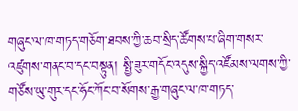གཞུང་ལ་ཁ་གཏད་གཅོག་ཐབས་ཀྱི་ཆབ་སྲིད་ཚོགས་པ་ཞིག་གསར་འཛུགས་གནང་བ་དང་བསྟུན། སྤྱི་ཟུར་གདོང་འདུས་སྐྱིད་འཛོམས་ལགས་ཀྱི་གཙོས་ཡུ་གུར་དང་ཧོང་ཀོང་བ་སོགས་རྒྱ་གཞུང་ལ་ཁ་གཏད་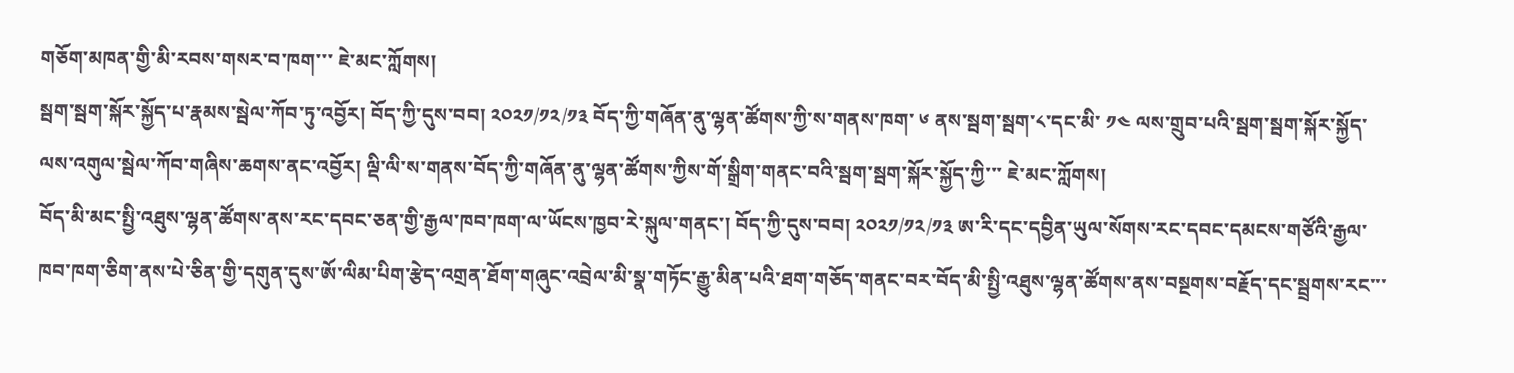གཅོག་མཁན་གྱི་མི་རབས་གསར་བ་ཁག་་་ ཇེ་མང་ཀློགས།
སྦག་སྦག་སྐོར་སྐྱོད་པ་རྣམས་སྦེལ་ཀོབ་ཏུ་འབྱོར། བོད་ཀྱི་དུས་བབ། ༢༠༢༡/༡༢/༡༣ བོད་ཀྱི་གཞོན་ནུ་ལྷན་ཚོགས་ཀྱི་ས་གནས་ཁག་ ༦ ནས་སྦག་སྦག་༨་དང་མི་ ༡༤ ལས་གྲུབ་པའི་སྦག་སྦག་སྐོར་སྐྱོད་ལས་འགུལ་སྦེལ་ཀོབ་གཞིས་ཆགས་ནང་འབྱོར། ལྡི་ལི་ས་གནས་བོད་ཀྱི་གཞོན་ནུ་ལྷན་ཚོགས་ཀྱིས་གོ་སྒྲིག་གནང་བའི་སྦག་སྦག་སྐོར་སྐྱོད་ཀྱི་་་ ཇེ་མང་ཀློགས།
བོད་མི་མང་སྤྱི་འཐུས་ལྷན་ཚོགས་ནས་རང་དབང་ཅན་གྱི་རྒྱལ་ཁབ་ཁག་ལ་ཡོངས་ཁྱབ་རེ་སྐུལ་གནང་། བོད་ཀྱི་དུས་བབ། ༢༠༢༡/༡༢/༡༣ ཨ་རི་དང་དབྱིན་ཡུལ་སོགས་རང་དབང་དམངས་གཙོའི་རྒྱལ་ཁབ་ཁག་ཅིག་ནས་པེ་ཅིན་གྱི་དགུན་དུས་ཨོ་ལིམ་པིག་རྩེད་འགྲན་ཐོག་གཞུང་འབྲེལ་མི་སྣ་གཏོང་རྒྱུ་མིན་པའི་ཐག་གཅོད་གནང་བར་བོད་མི་སྤྱི་འཐུས་ལྷན་ཚོགས་ནས་བསྔགས་བརྗོད་དང་སྦྲགས་རང་་་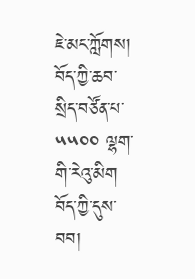ཇེ་མང་ཀློགས།
བོད་ཀྱི་ཆབ་སྲིད་བཙོན་པ་ ༥༥༠༠ ལྷག་གི་རེའུ་མིག བོད་ཀྱི་དུས་བབ།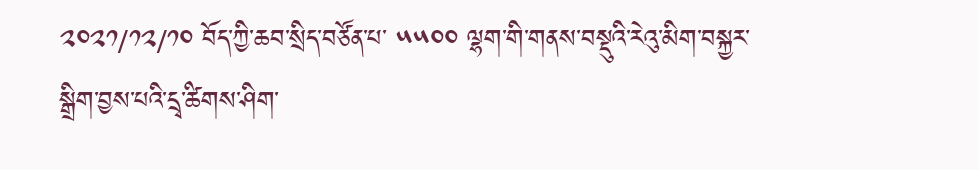༢༠༢༡/༡༢/༡༠ བོད་ཀྱི་ཆབ་སྲིད་བཙོན་པ་ ༥༥༠༠ ལྷག་གི་གནས་བསྡུའི་རེའུ་མིག་བསྐྱར་སྒྲིག་བྱས་པའི་དྲྭ་ཚིགས་ཤིག་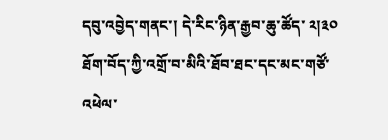དབུ་འབྱེད་གནང་། དེ་རིང་ཉིན་རྒྱབ་ཆུ་ཚོད་ ༢།༣༠ ཐོག་བོད་ཀྱི་འགྲོ་བ་མིའི་ཐོབ་ཐང་དང་མང་གཙོ་འཕེལ་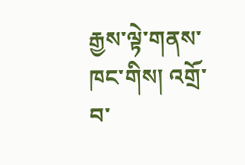རྒྱས་ལྟེ་གནས་ཁང་གིས། འགྲོ་བ་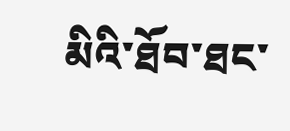མིའི་ཐོབ་ཐང་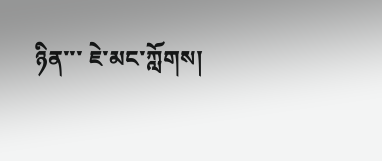ཉིན་་་ ཇེ་མང་ཀློགས།